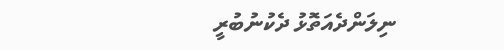ނިލަންދެއަތޮޅު ދެކުނުބުރީ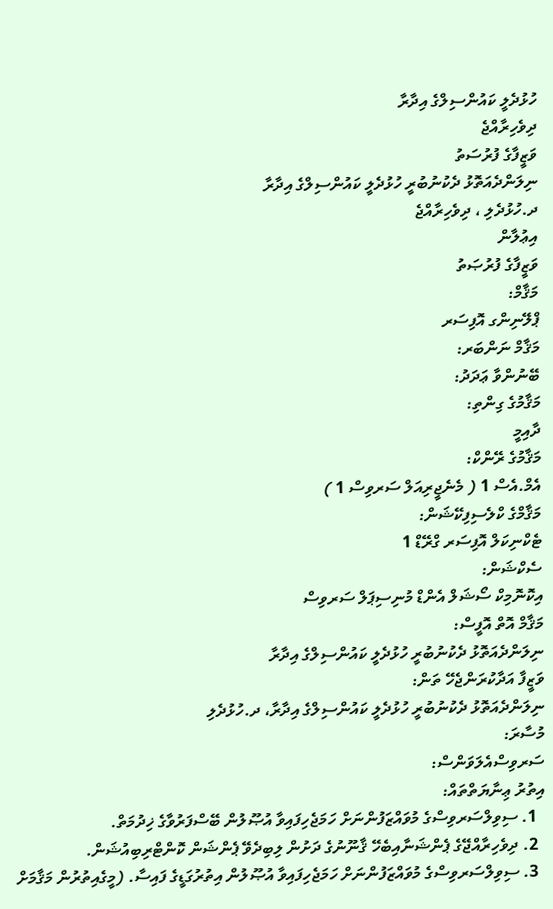ހުޅުދެލީ ކައުންސިލްގެ އިދާރާ
ދިވެހިރާއްޖެ
ވަޒީފާގެ ފުރުސަތު
ނިލަންދެއަތޮޅު ދެކުނުބުރީ ހުޅުދެލީ ކައުންސިލްގެ އިދާރާ
ދ.ހުޅުދެލި ، ދިވެހިރާއްޖެ
އިޢުލާން
ވަޒީފާގެ ފުރުޞަތު
މަޤާމް:
ޕްލޭނިންގ އޮފިސަރ
މަޤާމް ނަންބަރ:
ބޭނުންވާ ޢަދަދު:
މަޤާމުގެ ގިންތި:
ދާއިމީ
މަޤާމުގެ ރޭންކް:
އެމް.އެސް 1 ( މެނެޖީރިއަލް ސަރވިސް 1 )
މަޤާމްގެ ކްލެސިފިކޭޝަން:
ޓެކްނިކަލް އޮފިސަރ ގްރޭޑް 1
ސެކްޝަން:
އިކޮނޮމިކް ސޯޝަލް އެންޑް މުނިސިޕަލް ސަރވިސް
މަޤާމް އޮތް އޮފީސް:
ނިލަންދެއަތޮޅު ދެކުނުބުރީ ހުޅުދެލީ ކައުންސިލްގެ އިދާރާ
ވަޒީފާ އަދާކުރަންޖެހޭ ތަން:
ނިލަންދެއަތޮޅު ދެކުނުބުރީ ހުޅުދެލީ ކައުންސިލްގެ އިދާރާ، ދ.ހުޅުދެލި
މުސާރަ:
ސަރވިސްއެލަވަންސް:
އިތުރު ޢިނާޔަތްތައް:
  1. ސިވިލްސަރވިސްގެ މުވައްޒަފުންނަށް ހަމަޖެހިފައިވާ އުޞޫލުން ބޭސްފަރުވާގެ ޚިދުމަތް.
  2. ދިވެހިރާއްޖޭގެ ޕެންޝަނާއިބެހޭ ޤާނޫނުގެ ދަށުން ލިބިދެވޭ ޕެންޝަން ކޮންޓްރިބިއުޝަން.
  3. ސިވިލްސަރވިސްގެ މުވައްޒަފުންނަށް ހަމަޖެހިފައިވާ އުޞޫލުން އިތުރުގަޑީގެ ފައިސާ. (މީގެއިތުރުން މަޤާމަށް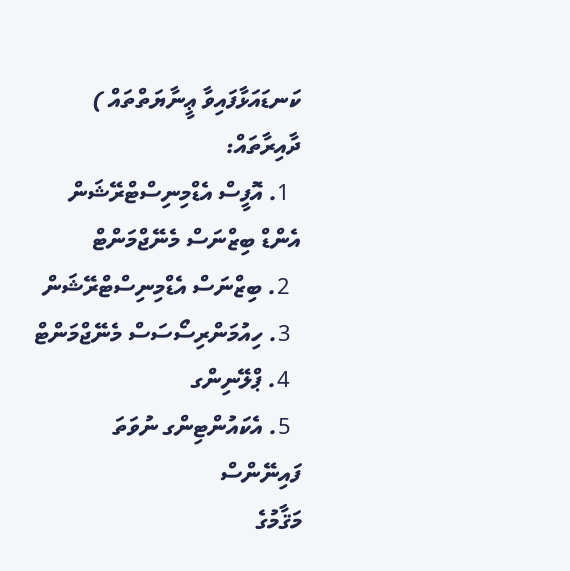ކަނޑައަޅާފައިވާ ޢީނާޔަތްތައް )
ދާއިރާތައް:
  1. އޮފީސް އެޑްމިނިސްޓްރޭޝަން އެންޑް ބިޒްނަސް މެނޭޖްމަންޓް
  2. ބިޒްނަސް އެޑްމިނިސްޓްރޭޝަން
  3. ހިއުމަންރިސޯސަސް މެނޭޖްމަންޓް
  4. ޕްލޭނިންގ
  5. އެކައުންޓިންގ ނުވަތަ ފައިނޭންސް
މަޤާމުގެ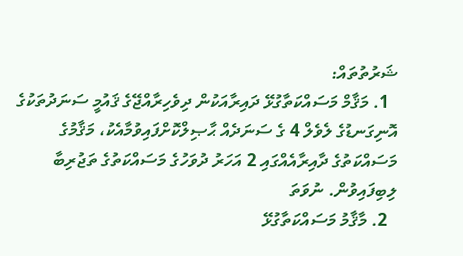ޝަރުތުތައް:
  1. މަޤާމް މަސައްކަތާގުޅޭ ދައިރާއަކުން ދިވެހިރާއްޖޭގެ ޤައުމީ ސަނަދުތަކުގެ އޮނިގަނޑުގެ ލެވެލް 4 ގެ ސަނަދެއް ޙާޞިލްކޮށްފައިވުމާއެކު، މަޤާމުގެ މަސައްކަތުގެ ދާއިރާއެއްގައި 2 އަހަރު ދުވަހުގެ މަސައްކަތުގެ ތަޖުރިބާ ލިބިފައިވުން. ނުވަތަ
  2. މާޤާމު މަސައްކަތާގުޅޭ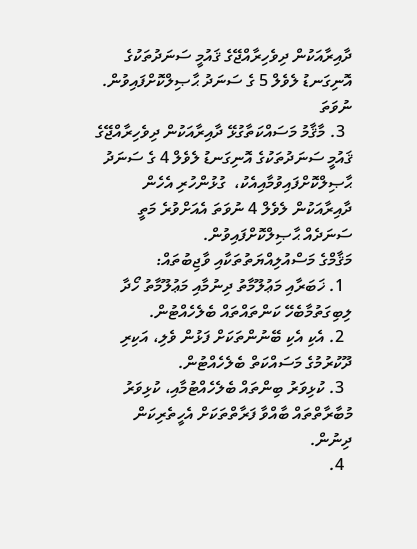ދާއިރާއަކުން ދިވެހިރާއްޖޭގެ ޤައުމީ ސަނަދުތަކުގެ އޮނިގަނޑު ލެވެލް 5 ގެ ސަނަދު ޙާޞިލްކޮށްފައިވުން. ނުވަތަ
  3. މާޤާމު މަސައްކަތާގުޅޭ ދާއިރާއަކުން ދިވެހިރާއްޖޭގެ ޤައުމީ ސަނަދުތަކުގެ އޮނިގަނޑު ލެވެލް 4 ގެ ސަނަދު ޙާޞިލްކޮށްފައިވުމާއިއެކު،  ގުޅުންހުރި އެހެން ދާއިރާއަކުން ލެވެލް 4 ނުވަތަ އެއަށްވުރެ މަތީ ސަނަދެއް ޙާޞިލްކޮށްފައިވުން.
މަޤާމްގެ މަސްއުލިއްޔަތުތަކާއި ވާޖިބުތައް:
  1. ޚަބަރާއި މަޢުލޫމާތު ދިނުމާއި މަޢުލޫމާތު ހޯދާ ލިބިގަތުމާބެހޭ ކަންތައްތައް ބެލެހެއްޓުން.
  2. އެކި އެކި ބޭނުންތަކަށް ފަޅުން ވެލި، އަކިރި ދޫކުރުމުގެ މަސައްކަތް ބެލެހެއްޓުން.
  3. ކުޅިވަރު ބިންތައް ބެލެހެއްޓުމާއި، ކުޅިވަރު މުބާރާތްތައް ބާއްވާ ފަރާތްތަކަށް އެހީތެރިކަން ދިނުން.
  4.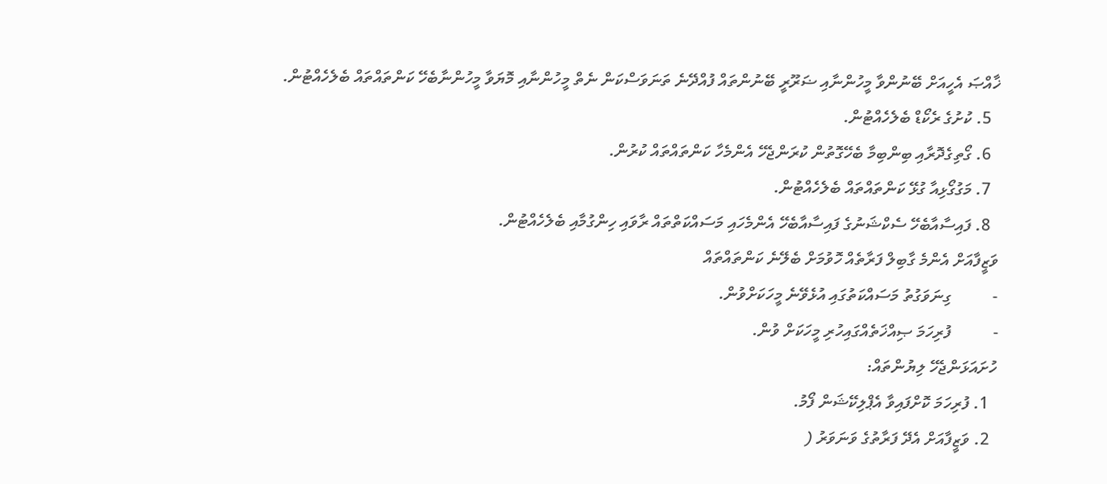ޚާއްޞަ އެހީއަށް ބޭނުންވާ މީހުންނާއި ޟަރޫރީ ބޭނުންތައް ފުއްދޭނެ ތަނަވަސްކަން ނެތް މީހުންނާއި މޮޔަވާ މީހުންނާބެހޭ ކަންތައްތައް ބެލެހެއްޓުން.
  5. ކުށުގެ ރެކޯޑް ބެލެހެއްޓުން.
  6. ގޯތިގެދޮރާއި ބިންބިމާ ބެހޭގޮތުން ކުރަންޖެހޭ އެންމެހާ ކަންތައްތައް ކުރުން.
  7. މަގުގޯޅިއާ ގުޅޭ ކަންތައްތައް ބެލެހެއްޓުން.
  8. ފައިސާއާބެހޭ ސެކްޝަނުގެ ފައިސާއާބެހޭ އެންމެހައި މަސައްކަތްތައް ރާވައި ހިންގުމާއި ބެލެހެއްޓުން.
ވަޒީފާއަށް އެންމެ ގާބިލް ފަރާތެއް ހޮވުމަށް ބެލޭނެ ކަންތައްތައް
-          ގިނަވަގުތު މަސައްކަތުގައި އުޅެވޭނެ މީހަކަށްވުން.
-          ފުރިހަމަ ޞިއްޚަތެއްގައިހުރި މީހަކަށް ވުން.
ހުށައަޅަންޖެހޭ ލިޔުންތައް:
  1. ފުރިހަމަ ކޮށްފައިވާ އެޕްލިކޭޝަން ފޯމު.
  2. ވަޒީފާއަށް އެދޭ ފަރާތުގެ ވަނަވަރު (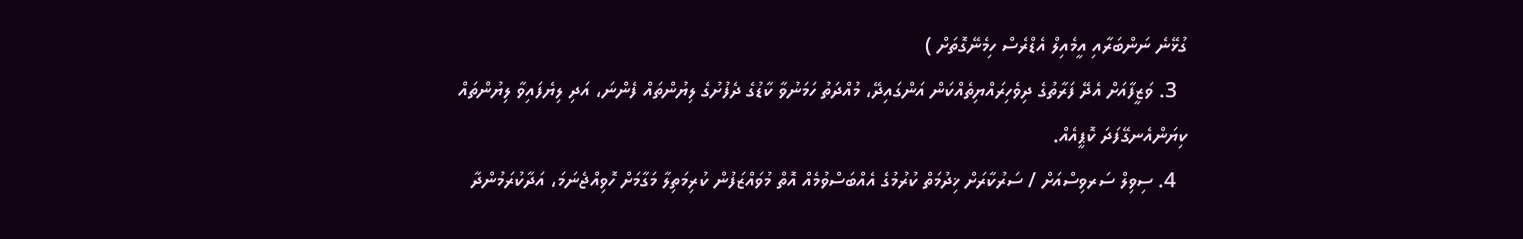ގުޅޭނެ ނަންބަރާއި އީމެއިލް އެޑްރެސް ހިމެނޭގޮތަށް )
  3. ވަޒީފާއަށް އެދޭ ފަރާތުގެ ދިވެހިރައްޔިތެއްކަން އަންގައިދޭ، މުއްދަތު ހަމަނުވާ ކާޑުގެ ދެފުށުގެ ލިޔުންތައް ފެންނަ، އަދި ލިޔެފައިވާ ލިޔުންތައް ކިޔަންއެނގޭފަދަ ކޮޕީއެއް.
  4. ސިވިލް ސަރވިސްއަށް / ސަރުކާރަށް ޚިދުމަތް ކުރުމުގެ އެއްބަސްވުމެއް އޮތް މުވައްޒަފުން ކުރިމަތިލާ މަގާމަށް ހޮވިއްޖެނަމަ، އަދާކުރަމުންދާ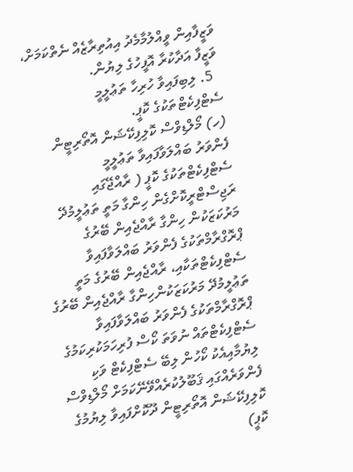ވަޒީފާއިން ވީއްލުމާމެދު އިއުތިރާޒެއް ނެތްކަމަށް، ވަޒީފާ އަދާކުރާ އޮފީހުގެ ލިޔުން.
  5. ލިބިފައިވާ ހުރިހާ ތަޢުލީމީ ސެޓްފިކެޓްތަކުގެ ކޮޕީ.
(ހ) މޯލްޑިވްސް ކޮލިފިކޭޝަން އޮތޯރިޓީން ފެންވަރު ބައްލަވާފައިވާ ތަޢުލީމީ ސެޓްފިކެޓްތަކުގެ ކޮޕީ ( ރާއްޖޭގައި ރަޖިސްޓްރީކޮށްގެން ހިންގާ މަތީ ތަޢުލީމުދޭ މަރުކަޒަކުން ހިންގާ ރާއްޖެއިން ބޭރުގެ ޕްރޮގްރާމްތަކުގެ ފެންވަރު ބައްލަވާފައިވާ ސެޓްފިކެޓްތަކާއި، ރާއްޖެއިން ބޭރުގެ މަތީ ތަޢުލީމުދޭ މަރުކަޒަކުންހިންގާ ރާއްޖެއިން ބޭރުގެ ޕްރޮގްރާމްތަކުގެ ފެންވަރު ބައްލަވާފައިވާ ސެޓްފިކެޓްތައް ނުވަތަ ކޯސް ފުރިހަމަކުރިކަމުގެ ލިޔުމާއިއެކު ކޯހުން ލިބޭ ސެޓްފިކެޓް ވަކި ފެންވަރެއްގައި ޤަބޫލުކުރެއްވޭނޭކަމަށް މޯލްޑިވްސް ކޮލިފިކޭޝަން އޮތޯރިޓީން ދޫކޮށްފައިވާ ލިޔުމުގެ ކޮޕީ)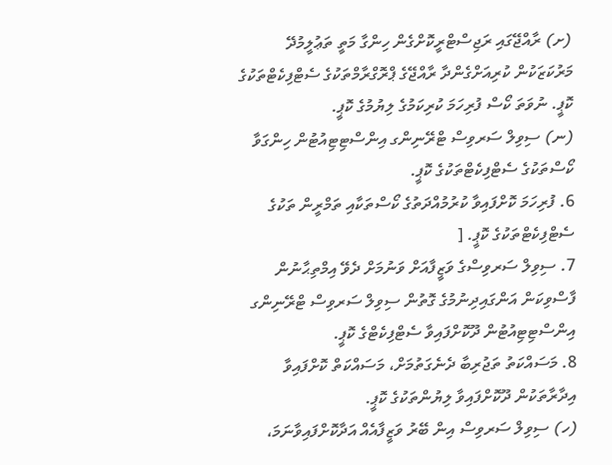(ށ) ރާއްޖޭގައި ރަޖިސްޓްރީކޮށްގެން ހިންގާ މަތީ ތަޢުލީމުދޭ މަރުކަޒަކުން ކުރިއަށްގެންދާ ރާއްޖޭގެ ޕްރޮގްރާމްތަކުގެ ސެޓްފިކެޓްތަކުގެ ކޮޕީ. ނުވަތަ ކޯސް ފުރިހަމަ ކުރިކަމުގެ ލިޔުމުގެ ކޮޕީ.
(ނ) ސިވިލް ސަރވިސް ޓްރޭނިންގ އިންސްޓިޓިއުޓުން ހިންގަވާ ކޯސްތަކުގެ ސެޓްފިކެޓްތަކުގެ ކޮޕީ.
6. ފުރިހަމަ ކޮށްފައިވާ ކުރުމުއްދަތުގެ ކޯސްތަކާއި ތަމްރީން ތަކުގެ ސެޓްފިކެޓްތަކުގެ ކޮޕީ. [
7. ސިވިލް ސަރވިސްގެ ވަޒީފާއަށް ވަނުމަށް ދެވޭ އިމްތިޙާނުން ފާސްވިކަން އަންގައިދިނުމުގެ ގޮތުން ސިވިލް ސަރވިސް ޓްރޭނިންގ އިންސްޓިޓިއުޓުން ދޫކޮށްފައިވާ ސެޓްފިކެޓްގެ ކޮޕީ.
8. މަސައްކަތު ތަޖުރިބާ ދެނެގަތުމަށް، މަސައްކަތް ކޮށްފައިވާ އިދާރާތަކުން ދޫކޮށްފައިވާ ލިޔުންތަކުގެ ކޮޕީ.
(ހ) ސިވިލް ސަރވިސް އިން ބޭރު ވަޒީފާއެއް އަދާކޮށްފައިވާނަމަ،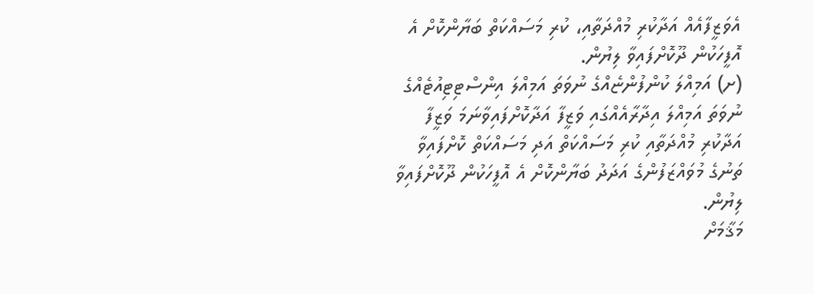އެވަޒީފާއެއް އަދާކުރި މުއްދަތާއި، ކުރި މަސައްކަތް ބަޔާންކޮށް އެ އޮފީހަކުން ދޫކޮށްފައިވާ ލިޔުން.
(ށ) އަމިއްލަ ކުންފުންޏެއްގެ ނުވަތަ އަމިއްލަ އިންސްޓިޓިއުޓެއްގެ ނުވަތަ އަމިއްލަ އިދާރާއެއްގައި ވަޒީފާ އަދާކޮށްފައިވާނަމަ ވަޒީފާ އަދާކުރި މުއްދަތާއި ކުރި މަސައްކަތް އަދި މަސައްކަތް ކޮށްފައިވާ ތަނުގެ މުވައްޒަފުންގެ އަދަދު ބަޔާންކޮށް އެ އޮފީހަކުން ދޫކޮށްފައިވާ ލިޔުން.
މަޤާމަށް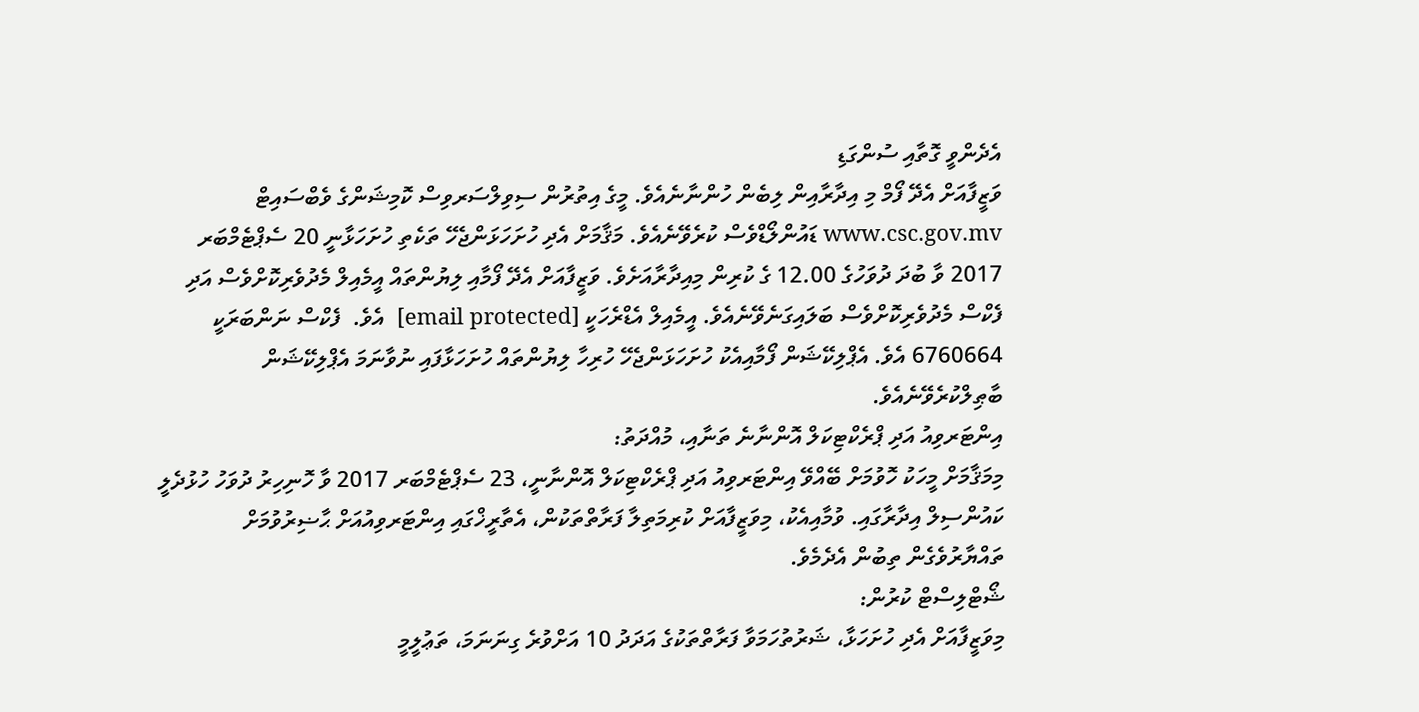އެދެންވީ ގޮތާއި ސުންގަޑި
ވަޒީފާއަށް އެދޭ ފޯމް މި އިދާރާއިން ލިބެން ހުންނާނެއެވެ. މީގެ އިތުރުން ސިވިލްސަރވިސް ކޮމިޝަންގެ ވެބްސައިޓް www.csc.gov.mv ޑައުންލޯޑްވެސް ކުރެވޭނެއެވެ. މަޤާމަށް އެދި ހުށަހަޅަންޖެހޭ ތަކެތި ހުށަހަޅާނީ 20 ސެޕްޓެމްބަރ 2017 ވާ ބުދަ ދުވަހުގެ 12.00 ގެ ކުރިން މިއިދާރާއަށެވެ. ވަޒީފާއަށް އެދޭ ފޯމާއި ލިޔުންތައް އީމެއިލް މެދުވެރިކޮށްވެސް އަދި ފެކްސް މެދުވެރިކޮށްވެސް ބަލައިގަނެވޭނެއެވެ. އީމެއިލް އެޑްރެހަކީ [email protected]  އެވެ.  ފެކްސް ނަންބަރަކީ 6760664 އެވެ. އެޕްލިކޭޝަން ފޯމާއިއެކު ހުށަހަޅަންޖެހޭ ހުރިހާ ލިޔުންތައް ހުށަހަޅާފައި ނުވާނަމަ އެޕްލިކޭޝަން ބާޠިލްކުރެވޭނެއެވެ.
އިންޓަރވިއު އަދި ޕްރެކްޓިކަލް އޮންނާނެ ތަނާއި، މުއްދަތު:
މިމަޤާމަށް މީހަކު ހޮވުމަށް ބޭއްވޭ އިންޓަރވިއު އަދި ޕްރެކްޓިކަލް އޮންނާނީ، 23 ސެޕްޓެމްބަރ 2017 ވާ ހޮނިހިރު ދުވަހު ހުޅުދެލީ ކައުންސިލް އިދާރާގައި. ވުމާއިއެކު، މިވަޒީފާއަށް ކުރިމަތިލާ ފަރާތްތަކުން، އެތާރީޚްގައި އިންޓަރވިއުއަށް ޙާޟިރުވުމަށް ތައްޔާރުވެގެން ތިބުން އެދެމެވެ.
ޝޯޓްލިސްޓް ކުރުން:
މިވަޒީފާއަށް އެދި ހުށަހަޅާ، ޝަރުތުހަމަވާ ފަރާތްތަކުގެ އަދަދު 10 އަށްވުރެ ގިނަނަމަ، ތަޢުލީމީ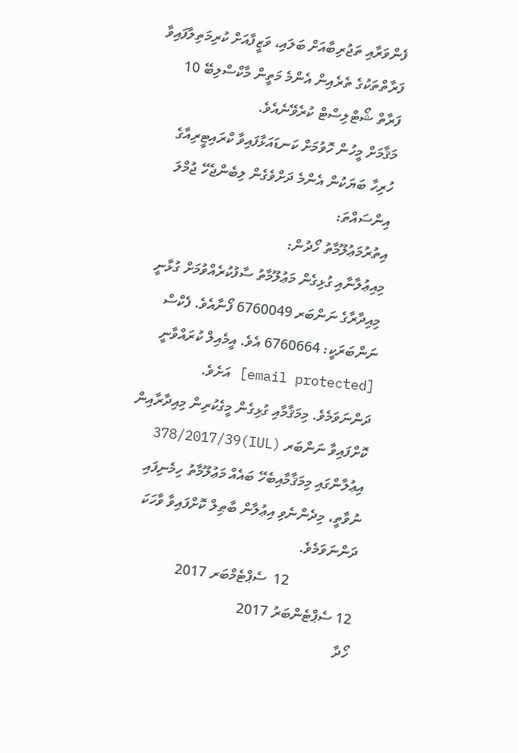ފެންވަރާއި ތަޖުރިބާއަށް ބަލައި، ވަޒީފާއަށް ކުރިމަތިލާފައިވާ ފަރާތްތަކުގެ ތެރެއިން އެންމެ މަތީން މާކްސްލިބޭ 10 ފަރާތް ޝޯޓްލިސްޓް ކުރެވޭނެއެވެ.
މަޤާމަށް މީހުން ހޮވުމަށް ކަނޑައަޅާފައިވާ ކްރައިޓީރިއާގެ ހުރިހާ ބަޔަކުން އެންމެ ދަށްވެގެން ލިބެންޖެހޭ ޖުމްލަ އިންސައްތަ:
އިތުރުމަޢުލޫމާތު ހޯދުން:
މިއިޢުލާނާއި ގުޅިގެން މަޢުލޫމާތު ސާފުކުރެއްވުމަށް ގުޅާނީ މިއިދާރާގެ ނަންބަރ 6760049 ފޯނާއެވެ. ފެކްސް ނަންބަރަކީ: 6760664 އެވެ. އީމެއިލް ކުރައްވާނީ [email protected] އަށެވެ.
ދަންނަވަމެވެ. މިމަޤާމާއި ގުޅިގެން މީގެކުރިން މިއިދާރާއިން ކޮށްފައިވާ ނަންބަރ (IUL)378/2017/39 އިޢުލާންގައި މިމަޤާމާއިބެހޭ ބައެއް މަޢުލޫމާތު ހިމެނިފައި ނުވާތީ، މިދެންނެވި އިޢުލާން ބާޠިލް ކޮށްފައިވާ ވާހަކަ ދަންނަވަމެވެ.
                  12  ސެޕްޓެމްބަރ 2017
12 ސެޕްޓެންބަރު 2017
ހޯދާ